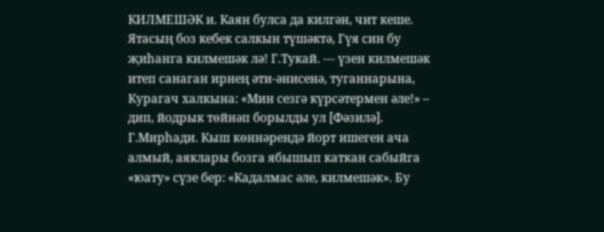КИЛМЕШӘК и. Каян булса да килгән, чит кеше. Ятасың боз кебек салкын түшәктә, Гүя син бу җиһанга килмешәк лә! Г.Тукай. --- үзен килмешәк итеп санаган ирнең әти-әнисенә, туганнарына, Курагач халкына: «Мин сезгә күрсәтермен әле!» – дип, йодрык төйнәп борылды ул [Фәзилә]. Г.Мирһади. Кыш көннәрендә йорт ишеген ача алмый, аяклары бозга ябышып каткан сабыйга «юату» сүзе бер: «Кадалмас әле, килмешәк». Бу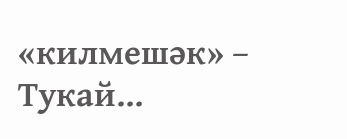«килмешәк» – Тукай...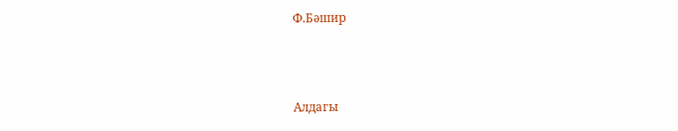Ф.Бәшир



Алдагы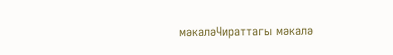мәкаләЧираттагы мәкалә